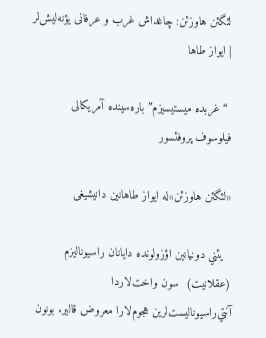لئگئن هاوزئن: چاغداش غرب و عرفانی یؤنه‌لیش‌لر | ایواز طاها

 “غربده میستیسیزم” باره‌سینده آمریکالی فیلوسوف پروفئسور

«لئگئن هاوزئن»له ایواز طاهانین دانیشیغی

  يئني دونيانين اؤزولونده دایانان راسيوناليزم (عقلانیت)  سون واخت‌لاردا آنتي‌راسيوناليست‌لرین هجوم‌لارا معروض قالير. بونون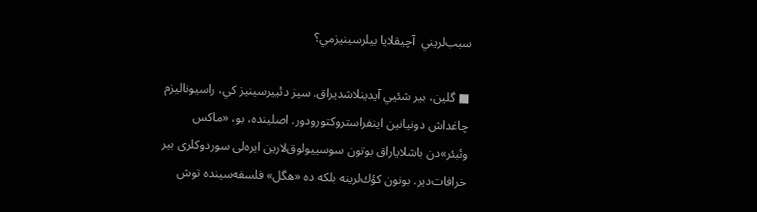سبب‌لريني  آچیقلایا بيلرسينيزمي؟

■ گلين، بير شئيي آيدينلاشديراق. سيز دئييرسينيز كي، راسيوناليزم چاغداش دونيانين اينفراستروكتورودور. اصلينده، بو، «ماكس‌ وئبئر»دن باشلاياراق بوتون سوسييولوق‌لارين ایره‌لی سوردوکلری بير خرافات‌دير. بونون كؤك‌لرينه بلكه ‌ده «هگل» فلسفه‌سينده توش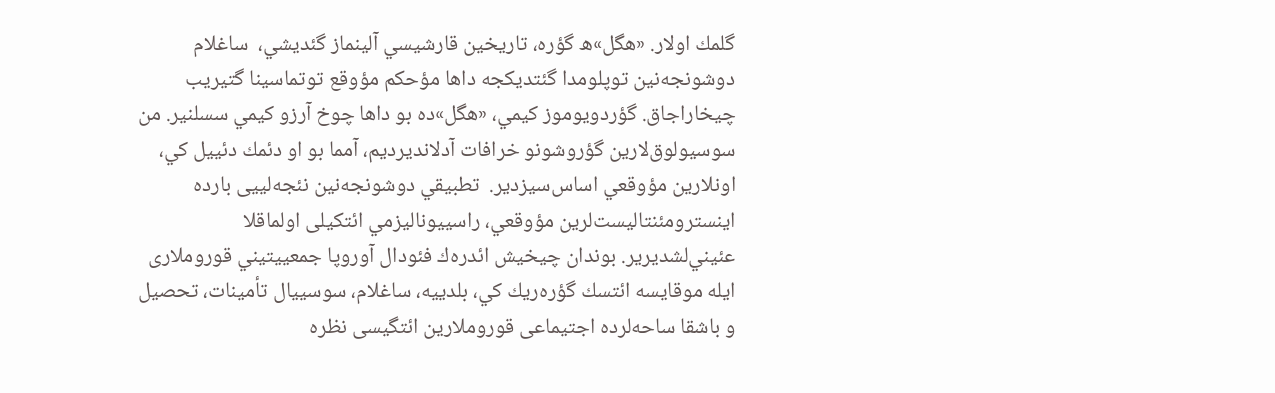گلمك‌ اولار. «هگل»ه گؤره، تاريخين قارشيسي آلينماز گئديشي،  ساغلام دوشونجه‌نين توپلومدا گئتديكجه داها مؤحكم مؤوقع توتماسينا گتيريب چيخاراجاق. گؤردويوموز كيمي، «هگل»ده بو داها چوخ آرزو كيمي سسلنير. من سوسيولوق‌لارين گؤروشونو خرافات آدلانديرديم، آمما بو او دئمك دئييل‌ كي، اونلارين مؤوقعي اساس‌سيزدير.  تطبيقي دوشونجه‌نين نئجه‌لییی بارده اينسترومئنتاليست‌لرين مؤوقعي، راسييوناليزمي ائتکیلی اولماقلا عئيني‌لشديرير. بوندان چيخيش ائد‌ره‌ك فئودال آوروپا جمعييتيني قوروملاری ايله موقايسه ائتسك گؤره‌ريك‌ كي، بلدييه، ساغلام، سوسييال تأمينات، تحصيل و باشقا ساحه‌لرده اجتیماعی قوروملارین ائتگیسی نظره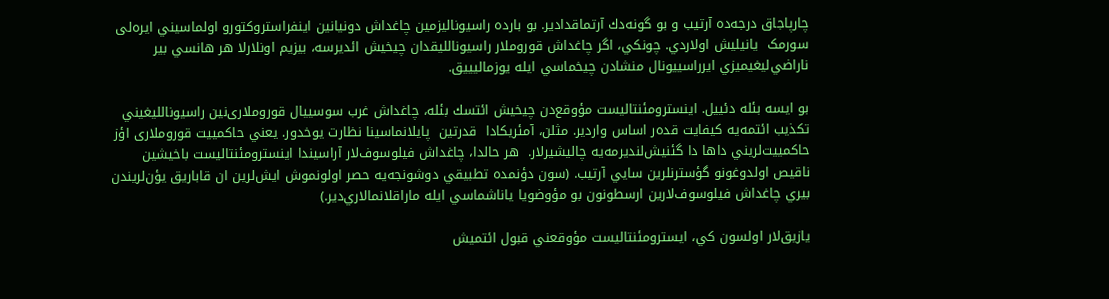چارپاجاق‌ درجه‌ده آرتيب و بو گونه‌دك آرتماقدادير. بو بارده راسيونالیزمين چاغداش دونيانين اينفراستروكتورو اولماسيني ایره‌لی سورمک  یانیلیش اولاردي. چونكي، اگر چاغداش قوروملار راسيونالليقدان چيخيش ائديرسه، بيزيم اونلارلا هر هانسي‌ بير ناراضي‌ليغيميزي ايرراسييونال منشا‌د‌ن چيخماسي ايله یوزمالیییق.

بو ايسه بئله دئييل. اينسترومئنتاليست مؤوقع‌دن چيخيش ائتسك بئله، چاغداش غرب سوسييال قوروملاری‌نین راسيونالليغيني تكذيب ائتمه‌يه كيفايت‌ قده‌ر اساس واردير. مثلن، آمئريكادا  قدرتین  پايلانماسينا نظارت يوخدور. يعني حاكمييت قوروملاری اؤز حاكمييت‌لريني داها دا گئنيش‌لنديرمه‌يه چاليشيرلار.  هر حالدا، چاغداش فيلوسوف‌لار آراسيندا اينسترومئنتاليست باخیشین ناقيص اولدوغونو گؤسترنلرين سايي آرتيب. (سون دؤنمده تطبيقي دوشونجه‌يه حصر اولونموش ايش‌لرين ان قاباریق يؤن‌لريندن بيري چاغداش فيلوسوف‌لارين ارسطونون‌ بو مؤوضويا ياناشماسي ايله ماراقلانمالاري‌دير.)

يازيق‌لار اولسون ‌كي، ايسترومئنتاليست مؤوقعني قبول ائتميش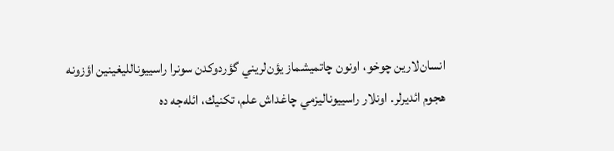انسان‌لارين چوخو، اونون چاتميشماز يؤن‌لريني گؤردوكدن سونرا راسييونالليغينين اؤزونه هجوم ائديرلر. اونلار راسييوناليزمي چاغداش علم، تكنيك، ائله‌جه‌ ده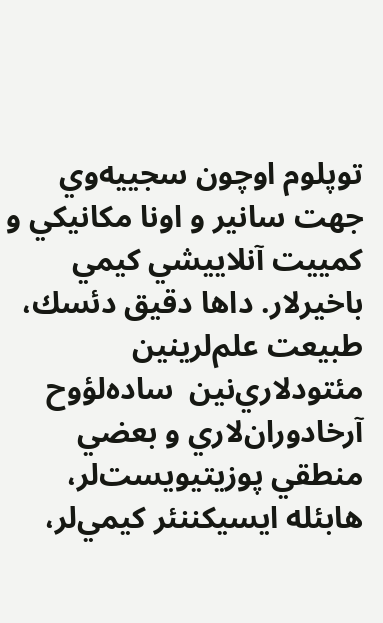توپلوم اوچون سجييه‌وي جهت سانیر و اونا مكانيكي و كمييت آنلاييشي كيمي باخيرلار. داها دقيق دئسك، طبيعت علم‌لرينين مئتودلاري‌نين  ساده‌لؤوح آرخادورا‌ن‌لاري و بعضي منطقي پوزيتيويست‌لر، هابئله ايسيكننئر كيمي‌لر،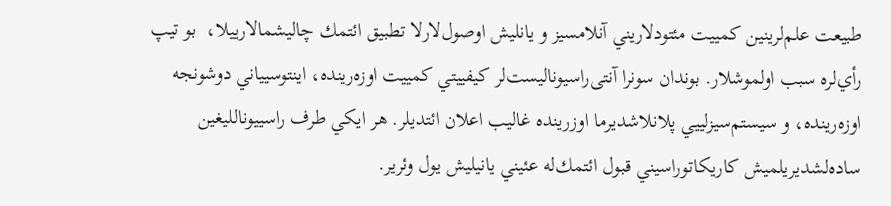طبيعت علم‌لرينين كمييت مئتودلاريني آنلامسیز و يانليش اوصول‌لارلا تطبيق ائتمك چالیشمالارییلا،  بو تيپ رأي‌لره سبب اولموشلار. بوندان سونرا آنتی‌راسيوناليست‌لر كيفييتي كمييت اوزه‌رینده، اينتوسيياني دوشونجه اوزه‌رینده، و سيستم‌سيزلييي پلانلاشديرما اوزرينده غاليب اعلان ائتديلر. هر ايكي طرف راسييونالليغين ساده‌لشديريلميش كاريكاتوراسيني قبول ائتمك‌له عئيني یانیلیش يول وئرير.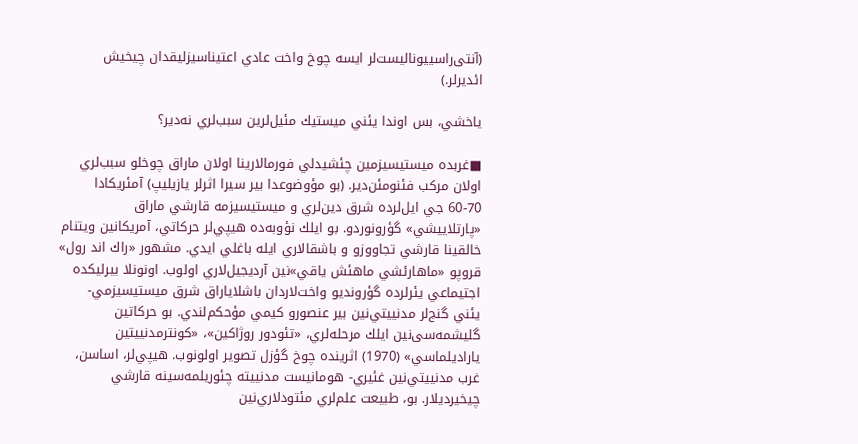(آنتی‌راسييوناليست‌لر ايسه چوخ واخت عادي اعتيناسيزليقدان چيخيش ائديرلر.)

ياخشي، بس اوندا يئني ميستيك ‌مئيل‌لرين سبب‌لري نه‌دير؟

■غربده ميستيسيزمين چئشيدلي فورمالارينا اولان ماراق چوخلو سبب‌لري اولان مركب فئنومئن‌دير. (بو مؤوضوعدا بير سيرا اثرلر يازيليپ) آمئريكادا 70-60 جي ايل‌لرده شرق دين‌لري و ميستيسيزمه قارشي ماراق «پارتلاييشي» گؤرونوردو. بو ايلك نؤوبه‌ده هيپي‌لر حركاتي، آمریکانین ويتنام خالقينا قارشي تجاووزو و باشقالاري ايله باغلي ايدي. مشهور «راك‌ اند رول» قروپو «ماهارئشي ماهئش ياقي»نين آرديجيل‌لاري اولوب. اونونلا بيرليكده اجتيماعي يئرلرده گؤرونديو واخت‌لاردان باشلاياراق شرق ميستيسيزمي- يئني گنج‌لر مدنييتي‌نين بير عنصورو كيمي مؤحكم‌لندي. بو حركاتين گلیشمه‌سی‌نین ايلك مرحله‌لري، «تئودور روژاكين»، «كونترمدنييتين ياراديلماسي» (1970) اثرينده چوخ گؤزل تصوير اولونوب. هيپي‌لر، اساسن، غرب مدنييتي‌نين غئيري- هومانيست مدنييته چئوريلمه‌سينه قارشي چيخيرديلار. بو، طبيعت علم‌لري مئتودلاري‌نين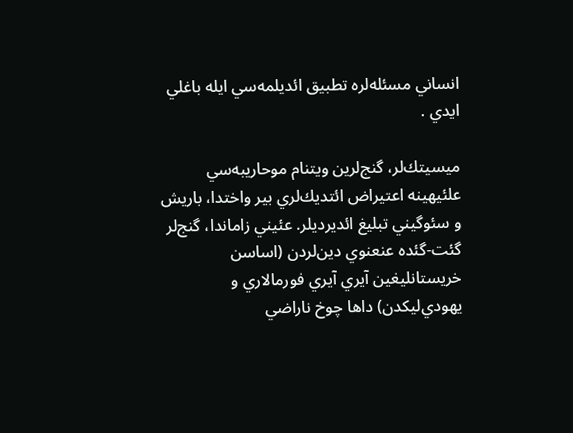انساني مسئله‌لره تطبيق ائديلمه‌سي ايله باغلي ايدي .

ميسيتك‌لر، گنج‌لرين ويتنام موحاريبه‌سي علئيهينه اعتيراض ائتديك‌لري بير واختدا، باريش و سئوگيني تبليغ‌ ائديرديلر. عئيني زاماندا، گنج‌لر گئت‌-گئده عنعنوي دين‌لرد‌ن (اساسن خريستانليغين آيري آيري فورمالاري و يهودي‌ليكدن) داها چوخ ناراضي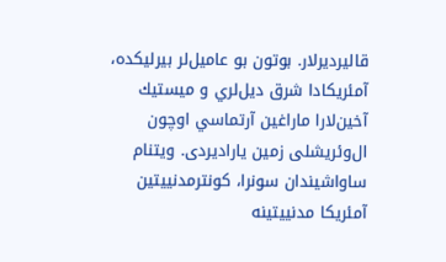قاليرديرلار. بوتون بو عاميل‌لر بيرليكده، آمئريكادا شرق ديل‌لري و ميستيك آخین‌لارا ماراغين آرتماسي اوچون ال‌وئریشلی‌ زمين یارادیردی. ويتنام ساواشیندان سونرا، كونترمدنييتين  آمئريكا مدنييتينه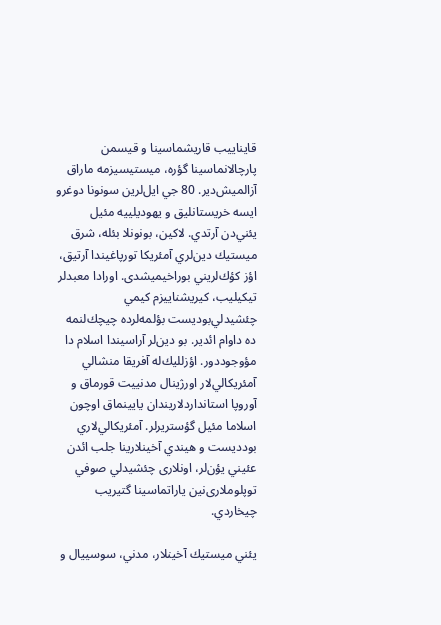قایناییب‌ قاریشماسینا و قيسمن پارچالانماسينا گؤره، ميستيسيزمه ماراق آزالميش‌دير. 80 جي ايل‌لرين سونونا دوغرو ايسه خريستانليق و يهوديلیيه‌ مئيل يئني‌دن آرتدي. لاكين، بونونلا بئله، شرق ميستيك دين‌لري آمئريكا تورپاغيندا آرتيق، اؤز كؤك‌لريني بوراخيمیشدی. اورادا معبدلر تيكيليب، كيريشناييزم كيمي چئشيدلي‌‌بوديست بؤلمه‌لرده چيچك‌لنمه‌ ده داوام ائدير. بو دين‌لر آراسيندا اسلام دا مؤوجوددور. اؤزلليك‌له آفريقا منشالي آمئريكالي‌لار اورژينال مدنييت قورماق و آوروپا استانداردلاريندان يايينماق اوچون اسلاما مئيل گؤستريرلر. آمئريكالي‌لاري بودديست و هيندي آخینلارینا جلب ائدن عئيني يؤن‌لر، اونلاری چئشيدلي صوفي توپلوملاری‌نین ياراتماسينا گتيريب چيخاردي.

يئني ميستيك آخینلار، مدني، سوسييال و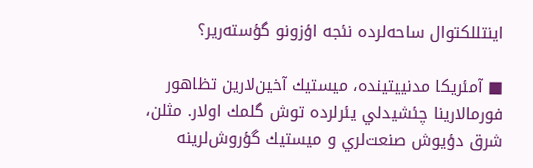اينتللكتوال ساحه‌لرده نئجه اؤزونو گؤسته‌ریر؟

■ آمئريكا مدنييتينده، ميستيك آخین‌‌لارين تظاهور فورمالارينا چئشيدلي يئرلرده توش گلمك اولار. مثلن، شرق دؤيوش صنعت‌لري و ميستيك گؤروش‌لرينه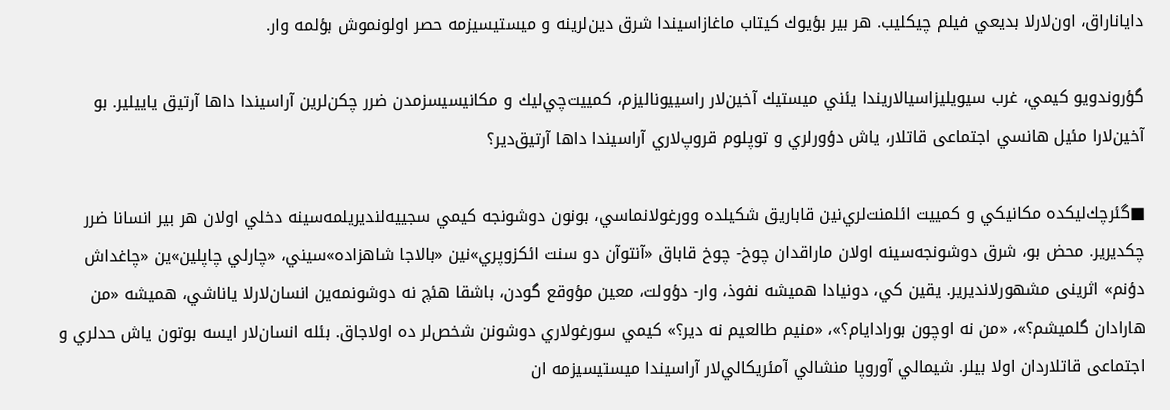دایاناراق، اون‌لارلا بديعي فيلم چیکلیب. هر بير بؤيوك كيتاب ماغازاسيندا شرق دين‌لرينه و ميستيسيزمه‌ حصر اولونموش بؤلمه ‌وار.

گؤروندويو كيمي، غرب سیویلیزاسیالاريندا يئني ميستيك آخین‌لار راسييوناليزم، كمييت‌چي‌ليك و مكانيسیسزمدن ضرر چكن‌لرين آراسيندا داها آرتيق ياييلير. بو آخین‌لارا مئيل هانسي اجتماعی قاتلار، ياش دؤورلري و توپلوم قروپ‌لاري آراسيندا داها آرتيق‌دير؟

■گئرچك‌ليكده مكانيكي و كمييت ائلمنت‌لري‌نين قاباریق شکیلده وورغولانماسي، بونون دوشونجه ‌كيمي سجييه‌لنديريلمه‌سينه دخلي اولان هر بير انسانا ضرر چكديرير. محض بو، شرق دوشونجه‌سينه اولان ماراقدان چوخ- چوخ قاباق «آنتوآن ‌دو‌ سنت ائكزوپري»نين «بالاجا شاهزاده»سيني، «چارلي‌ چاپلين»ين «چاغداش دؤنم» اثرینی مشهورلانديرير. يقين ‌كي، دونيادا هميشه نفوذ، وار- دؤولت، معين مؤوقع‌ گودن، باشقا هئچ نه دوشونمه‌ين انسان‌لارلا ياناشي، هميشه «من هارادان گلميشم؟»، «من نه اوچون بورادايام؟»، «منيم طالعيم نه دير؟» كيمي سورغولاري دوشونن شخص‌لر ده اولاجاق. بئله انسان‌لار ايسه بوتون ياش حدلري و اجتماعی قاتلاردان اولا بيلر. شيمالي آوروپا منشالي آمئريكا‌لي‌لار آراسيندا ميستيسيزمه ان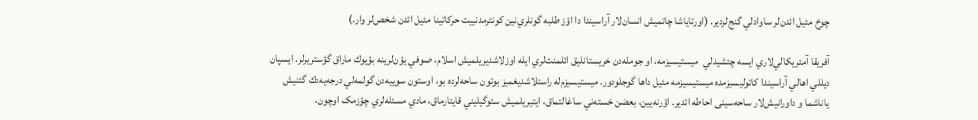چوخ مئيل ائدن‌لر ساوادلي گنج‌لردير. (اورتاياشا چاتميش انسان‌لار آراسيندا دا اؤز طلبه‌ گونلري‌نين كونترمدنييت حركاتينا مئيل ائدن شخص‌لر وار.)

آفريقا آمئريكالي‌لاري ايسه چئشيدلي  ميستيسيزمه، او جومله‌د‌ن خريستانليق ائلمنت‌لري ايله اوزلاشديريلميش اسلام، صوفي يؤن‌لرينه بؤيوك ماراق گؤستريرلر. ايسپان ديللي اهالي آراسيندا كاتوليسيزمده ميستيسيزمه مئيل ‌داها گوجلودور. ميستيسيزم‌له راستلاشديغميز بوتون ساحه‌لرده بو، اوستون سوييه‌دن گولمه‌لي درجه‌يه‌دك گئنيش ياناشما و داورانيش‌لار ساحه‌سینی احاطه ائدير. اؤرنه‌یین، بعضن خسته‌ني ساغالتماق، ايتيريلميش سئوگيليني قايتارماق، مادي مسئله‌لري چؤزمک اوچون،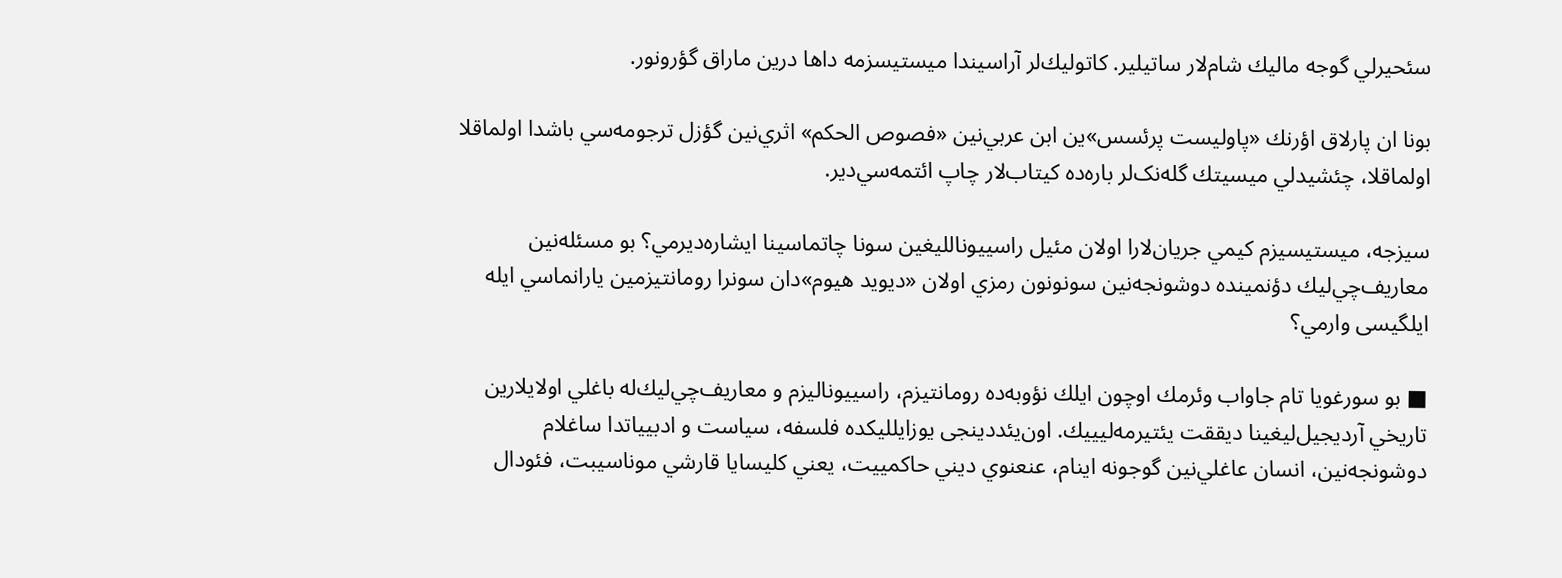سئحيرلي گوجه ماليك شام‌لار ساتيلير. كاتوليك‌لر آراسيندا ميستيسزمه داها درين ماراق گؤرونور.

بونا ان پارلاق اؤرنك «پاوليست پرئسس»ين ابن عربي‌نين «فصوص الحکم» اثري‌نين گؤزل ترجومه‌سي باشدا اولماقلا اولماقلا، چئشيدلي ميسيتك گله‌نک‌لر باره‌ده كيتاب‌لار چاپ ائتمه‌سي‌دير.

سيزجه، ميستيسيزم كيمي جريان‌لارا اولان مئيل راسييونالليغين سونا چاتماسينا ايشاره‌ديرمي؟ بو مسئله‌نين معاريف‌چي‌ليك دؤنمینده دوشونجه‌نين سونونون رمزي اولان «دیويد هيوم»دان سونرا رومانتيزمين يارانماسي ايله ایلگیسی وارمي؟

■ بو سورغويا تام جاواب وئرمك اوچون ايلك نؤوبه‌ده رومانتيزم، راسييوناليزم و معاريف‌چي‌ليك‌له باغلي اولایلارین تاريخي آرديجيل‌ليغينا ديققت يئتيرمه‌ليييك. اون‌يئددينجی يوزايلليكده فلسفه، سياست و ادبيياتدا ساغلام دوشونجه‌نين، انسان عاغلي‌نين گوجونه اينام، عنعنوي ديني حاكمييت، يعني كليسايا قارشي موناسيبت، فئودال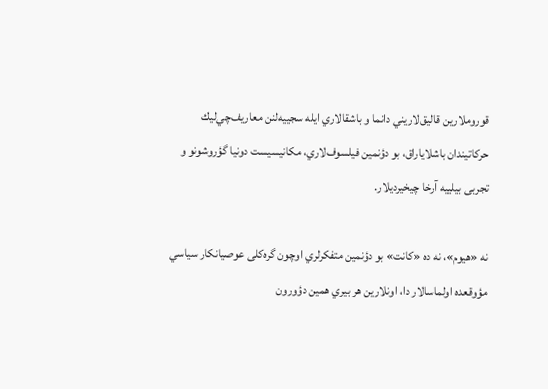قوروملارین قاليق‌لاريني دانما و باشقالاري ايله سجييه‌لنن معاريف‌چي‌ليك حركاتيندان باشلاياراق، بو دؤنمین فيلسوف‌لاري، مکانيسيست دونيا گؤروشونو و تجربی بیلییه آرخا چیخیردیلار.

نه «هيوم»، نه ‌ده «كانت» بو دؤنمين متفكرلري اوچون گره‌کلی عوصيانكار سياسي مؤوقعده اولماسالار دا، اونلارين هر بيري همين دؤورون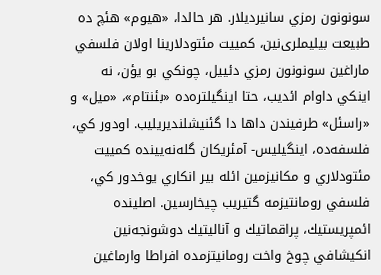سونونون رمزي سانیردیلار. هر حالدا، «هيوم» هئچ‌ ده طبيعت بیلیملری‌نین، كمييت مئتودلارينا اولان فلسفي ماراغين سونونون رمزي دئييل، چونكي بو يؤن، نه اينكي داوام ائديب، حتا اينگيلتره‌ده «بئنتام»، «ميل» و «راسئل» طرفيند‌ن داها‌ دا گئنیشلنديريليب. اودور كي، فلسفه‌ده، اينگيليس- آمئريكان گله‌نه‌يينده كمييت مئتودلاري و مكانيزمين ائله بير انكاري يوخدور كي، فلسفي رومانتيزمه گتيريب چيخارسين. اصلينده ائمپريستيك، پراقماتيك و آناليتيك دوشونجه‌نين انكيشافي چوخ واخت رومانيتزمده افراطا وارماغین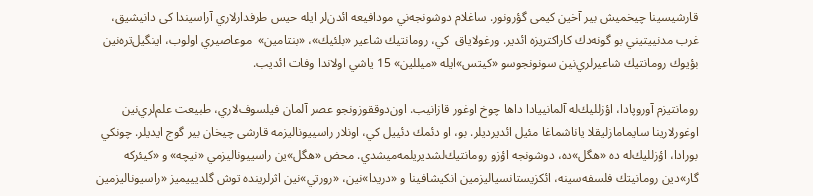قارشیسینا چیخمیش بیر آخین کیمی گؤرونور. ساغلام دوشونجه‌ني مودافيعه ائدن‌لر ايله حيس طرفدارلاري آراسيندا کی دانیشیق، غرب مدنييتيني بو گونه‌دك كاراكتريزه ائدير. ورغولایاق  كي، رومانتيك شاعير «بلئيك»، «بنتامين»  موعاصيري اولوب، اينگيل‌تره‌نين بؤيوك رومانتيك شاعيرلري‌نين سونونجوسو «كيتس»ايله «ميللين» 15 ياشي اولاندا وفات ائديب.

رومانتيزم آوروپادا، اؤزلليك‌له آلمانييادا داها چوخ اوغور قازانيب. اون‌دوققوزونجو عصر آلمان فيلسوف‌لاري، طبيعت علم‌لري‌نين اوغورلارینا سایمامازلیقلا ياناشماغا مئيل ائديرديلر. بو، او دئمك دئييل ‌كي، اونلار راسييوناليزمه قارشی چیخان بير گوج ايديلر. چونكي بورادا، اؤزلليك‌له ده «هگل»ده، دوشونجه اؤزو رومانتيك‌لشديريلمه‌ميشدي. محض «هگل»ين راسييوناليزمي «نیچه» و «كيئركه‌ گار»دین رومانيتك فلسفه‌سينه، ائكزيستانسياليزمين انكيشافينا و «دريدا»نين، «رورتي»نين اثرلرينده توش گلديييميز «راسيوناليزمين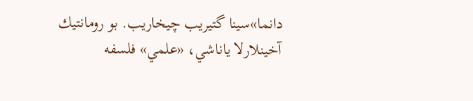دانما»سینا گتیریب چیخاریب. بو رومانتيك آخینلارلا ياناشي، «علمي» فلسفه‌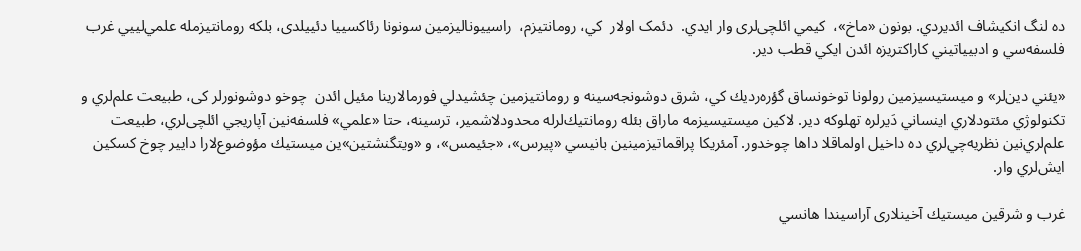ده ‌لنگ انكيشاف ائديردي. بونون «ماخ»،  كيمي ائلچی‌لری وار ايدي.  دئمک اولار  كي، رومانتيزم،  راسييوناليزمين سونونا رئاكسييا دئییلدی، بلکه رومانتيزمله علمي‌لييي غرب فلسفه‌سي و ادبيياتيني كاراكتريزه ائدن ايكي قطب دیر.

«يئني دين‌لر» و ميستيسيزمين رولونا توخونساق گؤره‌رديك‌ كي، شرق دوشونجه‌سينه و رومانتيزمين چئشيدلي فورمالارينا مئيل ائدن  چوخو دوشونورلر کی، طبيعت علم‌لري و تكنولوژي مئتودلاري اينساني دَيرلره تهلوكه دیر. لاكين ميستيسيزمه ماراق بئله رومانتيك‌لرله محدودلاشمير، ترسینه، حتا «علمي» فلسفه‌نين آپاريجي ائلچی‌لري، طبيعت علم‌لري‌نين نظريه‌چي‌لري ‌ده داخيل اولماقلا داها چوخدور. آمئريكا پراقماتيزمينين بانيسي «پيرس»، «جئيمس»، و «ويتگنشتين»ين ميستيك مؤوضوع‌لارا دايير چوخ کسکین ايش‌لري‌ وار.

غرب و شرقين ميستيك آخینلاری آراسيندا هانسي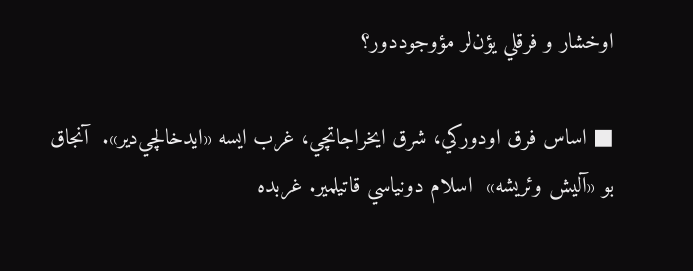اوخشار و فرقلي يؤن‌لر مؤوجوددور؟

■ اساس فرق اودوركي، شرق ايخراجاتچي، غرب ايسه «ايدخالچي‌دير».  آنجاق بو «آلیش وئریشه»  اسلام دونياسي قاتیلمیر. غربده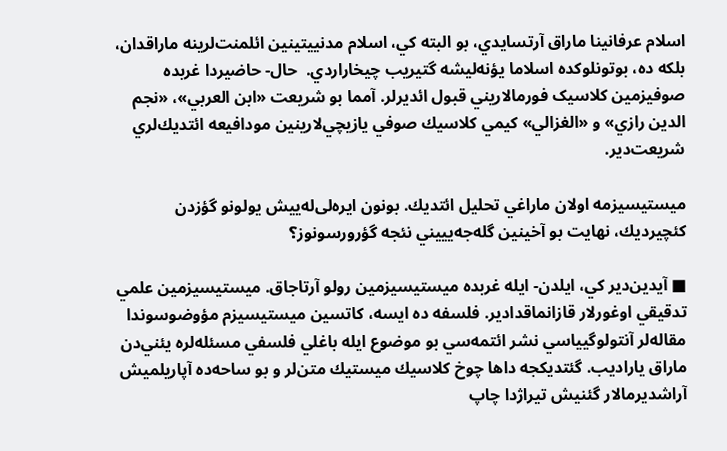اسلام عرفانينا ماراق آرتسايدي، بو البته كي، اسلام مدنييتينين ائلمنت‌لرينه ماراقدان، بلكه ‌ده، بوتونلوكده اسلاما یؤنه‌لیشه گتيريب چيخاراردي.  حال- حاضيردا غربده صوفيزمين کلاسیک فورمالاريني قبول ائديرلر. آمما بو شريعت «ابن العربي»، «نجم الدين رازي» و «الغزالي» كيمي كلاسيك صوفي يازيچي‌لارينين مودافيعه ائتديك‌لري شريعت‌دير.

ميستيسيزمه اولان ماراغي تحليل ائتديك. بونون ایره‌لی‌له‌ییش يولونو گؤزدن كئچيرديك، نهايت بو آخینین گله‌جه‌يييني نئجه گؤرورسونوز؟

■ آيدين‌دير كي، ايلدن- ايله غربده ميستيسيزمين رولو آرتاجاق. ميستيسيزمين علمي تدقيقي اوغورلار قازانماقدادیر. فلسفه‌ ده ايسه، كاتسين ميستيسيزم مؤوضوسوندا مقاله‌لر آنتولوگيياسي نشر ائتمه‌سي بو موضوع ايله باغلي فلسفي مسئله‌‌لره يئني‌دن ماراق ياراديب. گئتديكجه داها چوخ كلاسيك ميستيك متن‌لر و بو ساحه‌ده آپاریلمیش آراشدیرمالار گئنیش تیراژدا چاپ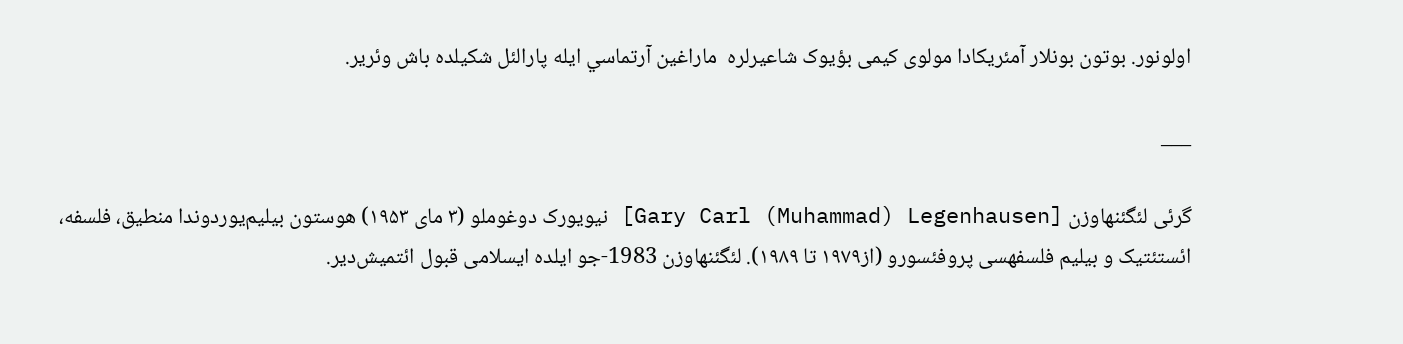اولونور. بوتون بونلار آمئريكادا مولوی کیمی بؤیوک شاعیرلره  ماراغين آرتماسي ايله پارالئل شكيلده باش وئرير.

___

گرئی لئگئنهاوزن [Gary Carl (Muhammad) Legenhausen] نیویورک دوغوملو (۳ مای ۱۹۵۳) هوستون بیلیم‌یوردوندا منطیق، فلسفه، ائستئتیک و بیلیم فلسفهسی پروفئسورو (از۱۹۷۹ تا ۱۹۸۹). لئگئنهاوزن 1983-جو ایلده ایسلامی قبول ائتمیش‌دیر.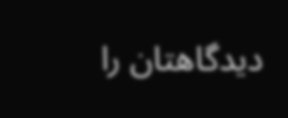دیدگاهتان را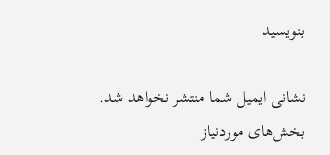بنویسید

نشانی ایمیل شما منتشر نخواهد شد. بخش‌های موردنیاز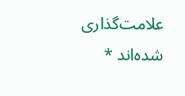علامت‌گذاری شده‌اند *